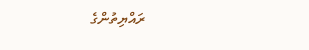ރައްޔިތުންގެ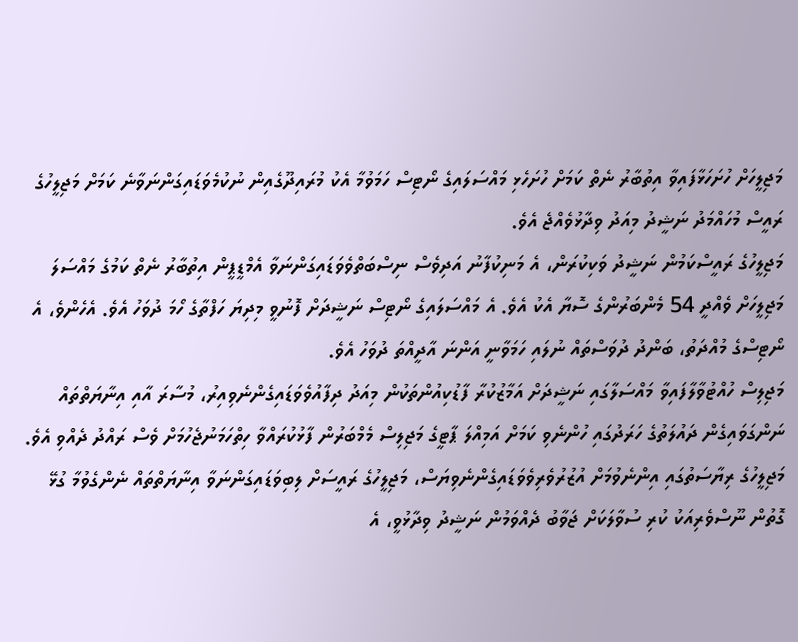މަޖިލީހަށް ހުށަހަޅާފައިވާ އިތުބާރު ނެތް ކަމަށް ހުށަހެޅި މައްސަލައިގެ ނޯޓިސް ހަމަވުމާ އެކު މުރައިދޫގެއިން ނުކުމެވަޑައިގަންނަވާނެ ކަމަށް މަޖިލީހުގެ ރައީސް މުހައްމަދު ނަޝީދު މިއަދު ވިދާޅުވެއްޖެ އެވެ.
މަޖިލީހުގެ ރައީސްކަމުން ނަޝީދު ވަކިކުރަން، އެ މަނިކުފާނު އަދިވެސް ނިސްބަތްވެވަޑައިގަންނަވާ އެމްޑީޕީން އިތުބާރު ނެތް ކަމުގެ މައްސަލަ މަޖިލީހަށް ވެއްދީ 54 މެންބަރުންގެ ސޮޔާ އެކު އެވެ. އެ މައްސަލައިގެ ނޯޓިސް ނަޝީދަށް ފޮނުވީ މިދިޔަ ހަފްތާގެ ހޯމަ ދުވަހު އެވެ. އެހެންވެ، އެ ނޯޓިސްގެ މުއްދަތު، ބަންދު ދުވަސްތައް ނުލައި ހަމަވާނީ އަންނަ އާދީއްތަ ދުވަހު އެވެ.
މަޖިލިސް ހުއްޓުވާލާފައިވާ މައްސަލާގައި ނަޝީދަށް އަމާޒުކުރާ ފާޑުކިއުންތަކުން މިއަދު ދިފާއުވެވަޑައިގެންނެވިއިރު، މުސާރަ އާއި އިނާޔަތްތައް ނަންގަވައިގެން ދައުލަތުގެ ހަރަދުގައި ހުންނެވި ކަމަށް އަމިއްލަ ޕާޓީގެ މަޖިލިސް މެމްބަރުން ފާޅުކުރައްވާ ހިތްހަމަނުޖެހުމަށް ވެސް ރައްދު ދެއްވި އެވެ.
މަޖިލީހުގެ ރިޔާސަތުގައި އިންނެވުމަށް އުޒުރުވެރިވެވަޑައިގެންނެވިޔަސް، މަޖިލީހުގެ ރައީސަށް ލިބިވަޑައިގަންނަވާ އިނާޔަތްތައް ނެންގެވުމާ ގުޅޭ ގޮތުން ނޫސްވެރިއަކު ކުރި ސުވާލަކަށް ޖަވާބު ދެއްވަމުން ނަޝީދު ވިދާޅުވީ، އެ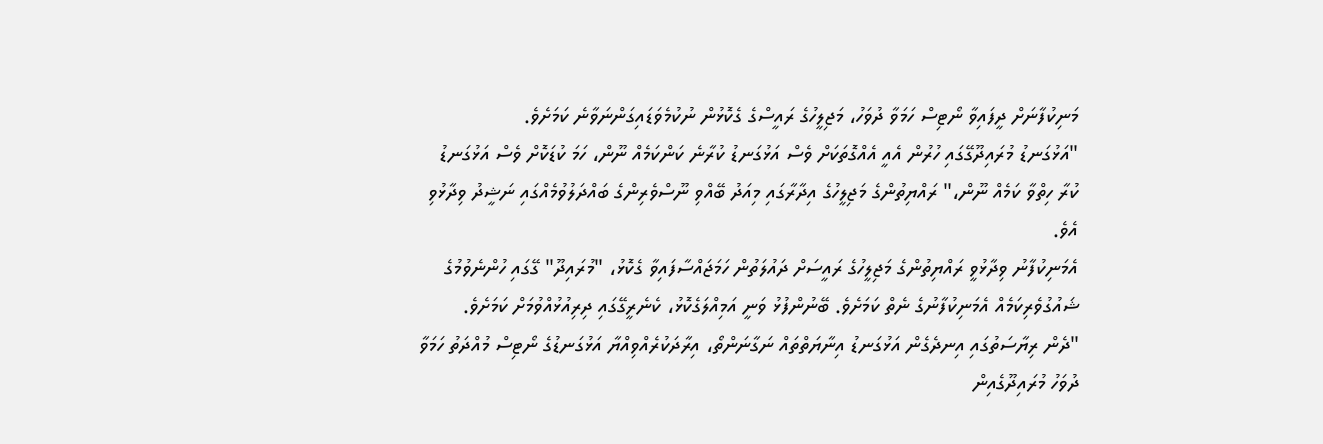މަނިކުފާނަށް ދީފައިވާ ނޯޓިސް ހަމަވާ ދުވަހު، މަޖިލީހުގެ ރައީސްގެ ގެކޮޅުން ނުކުމެވަޑައިގަންނަވާނެ ކަމަށެވެ.
"އަޅުގަނޑު މުރައިދޫގޭގައި ހުރުން އެއީ އެއްގޮތަކަށް ވެސް އަޅުގަނޑު ކުރާނެ ކަންކަމެއް ނޫން، ހަމަ ކުޑަކޮށް ވެސް އަޅުގަނޑު ކުރާ ހިތްވާ ކަމެއް ނޫން،" ރައްޔިތުންގެ މަޖިލީހުގެ އިދާރާގައި މިއަދު ބޭއްވި ނޫސްވެރިންގެ ބައްދަލުވުމެއްގައި ނަޝީދު ވިދާޅުވި އެވެ.
އެމަނިކުފާނު ވިދާޅުވީ ރައްޔިތުންގެ މަޖިލީހުގެ ރައީސަށް ދައުލަތުން ހަމަޖައްސާފައިވާ ގެކޮޅު، "މުރައިދޫ" ގޭގައި ހުންނެވުމުގެ ޝައުގުވެރިކަމެއް އެމަނިކުފާނުގެ ނެތް ކަމަށެވެ. ބޭނުންފުޅު ވަނީ އަމިއްލަގެކޮޅު، ކެނެރީގޭގައި ދިރިއުޅުއްވުމަށް ކަމަށެވެ.
"ދެން ރިޔާސަތުގައި އިނދެގެން އަޅުގަނޑު އިނާޔަތްތައް ނަގާނަންތޯ، އިރާދަކުރެއްވިއްޔާ އަޅުގަނޑުގެ ނޯޓިސް މުއްދަތު ހަމަވާ ދުވަހު މުރައިދޫގެއިން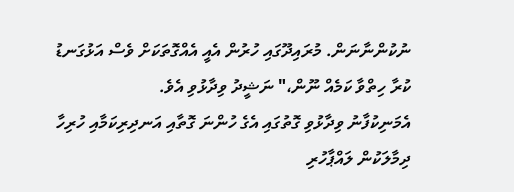ނުކުންނާނަން. މުރައިދޫގައި ހުރުން އެއީ އެއްގޮތަކަށް ވެސް އަޅުގަނޑު ކުރާ ހިތްވާ ކަމެއް ނޫން،" ނަޝީދު ވިދާޅުވި އެވެ.
އެމަނިކުފާނު ވިދާޅުވި ގޮތުގައި އެގެ ހުންނަ ގޮތާއި އަނދިރިކަމާއި ހުރިހާ ދިމާލަކުން ލައްޕާހުރި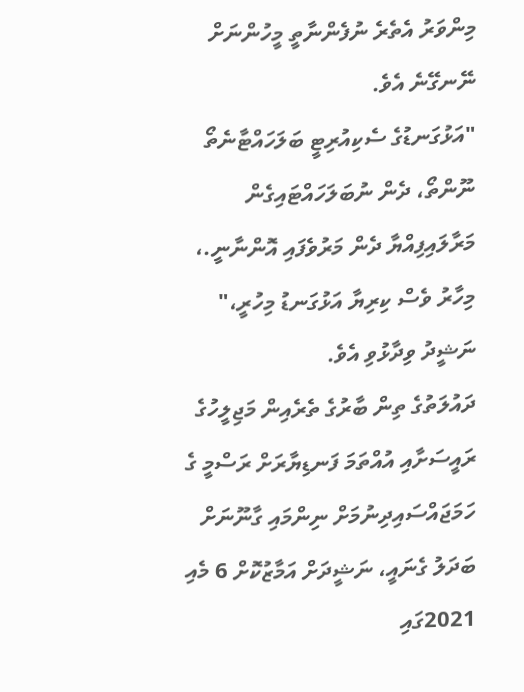މިންވަރު އެތެރެ ނުފެންނާތީ މީހުންނަށް ނޭނގޭނެ އެވެ.
"އަޅުގަނޑުގެ ސެކިއުރިޓީ ބަލަހައްޓާނެތޯ ނޫންތޯ، ދެން ނުބަލަހައްޓައިގެން މަރާލައިފިއްޔާ ދެން މަރުވެފައި އޮންނާނީ.، މިހާރު ވެސް ކިރިޔާ އަޅުގަނޑު މިހުރީ،" ނަޝީދު ވިދާޅުވި އެވެ.
ދައުލަތުގެ ތިން ބާރުގެ ތެރެއިން މަޖިލީހުގެ ރައީސަށާއި އުއްތަމަ ފަނޑިޔާރަށް ރަސްމީ ގެ ހަމަޖައްސައިދިނުމަށް ނިންމައި ގާނޫނަށް ބަދަލު ގެނައީ، ނަޝީދަށް އަމާޒުކޮށް 6 މެއި 2021ގައި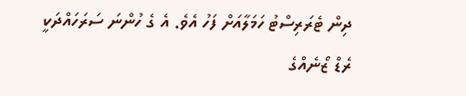ދިން ޓެރަރިސްޓު ހަމަލާއަށް ފަހު އެވެ. އެ ގެ ހުންނަ ސަރަހައްދަކީ ރެޑް ޒޯނެއްގެ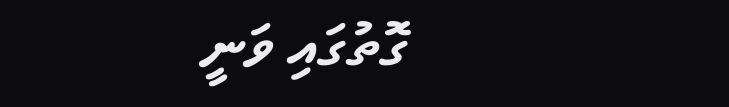ގޮތުގައި ވަނީ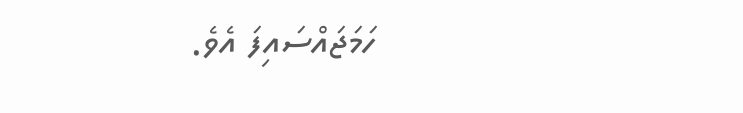ހަމަޖައްސައިފަ އެވެ.